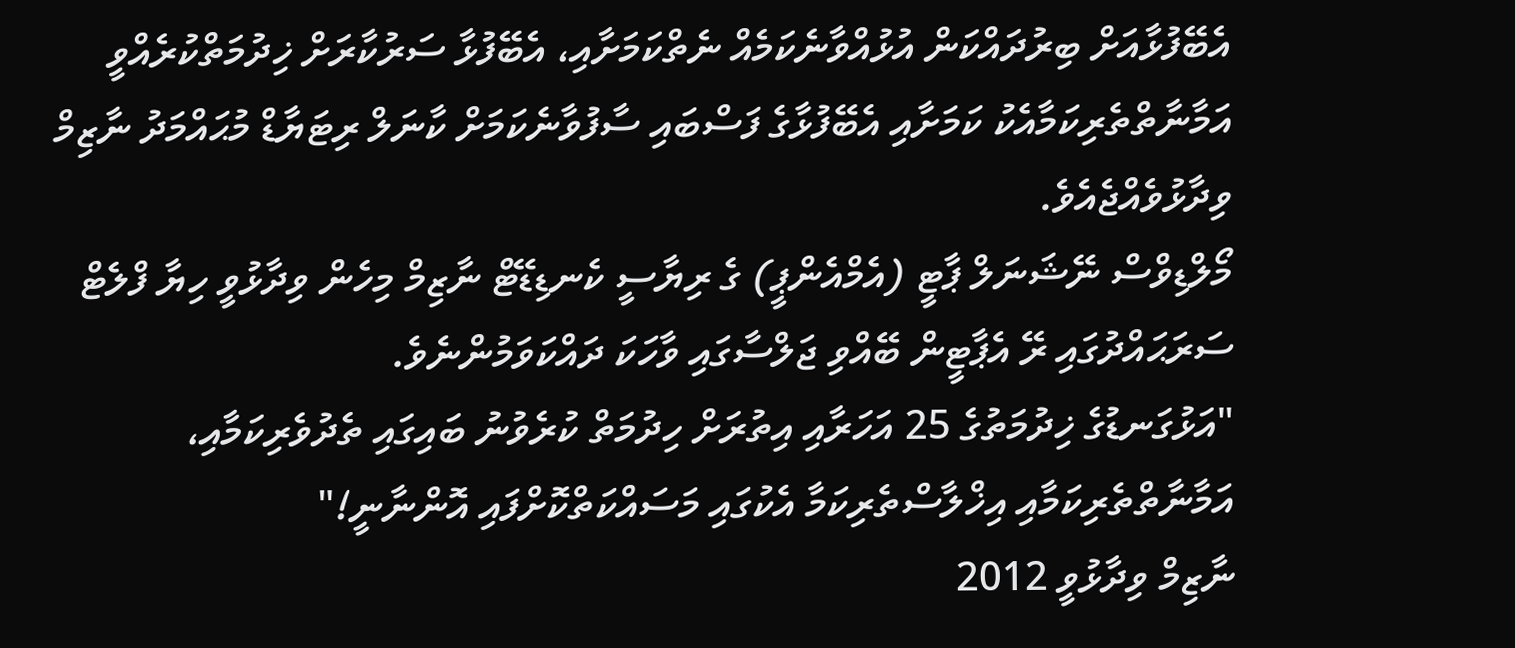އެބޭފުޅާއަށް ބިރުދައްކަން އުޅުއްވާނެކަމެއް ނެތްކަމަށާއި، އެބޭފުޅާ ސަރުކާރަށް ޚިދުމަތްކުރެއްވީ އަމާނާތްތެރިކަމާއެކު ކަމަށާއި އެބޭފުޅާގެ ފަސްބައި ސާފުވާނެކަމަށް ކާނަލް ރިޓަޔާޑް މުޙައްމަދު ނާޒިމް ވިދާޅުވެއްޖެއެވެ.
މޯލްޑިވްސް ނޭޝަނަލް ޕާޓީ (އެމްއެންޕީ) ގެ ރިޔާސީ ކެނޑިޑޭޓް ނާޒިމް މިހެން ވިދާޅުވީ ހިޔާ ފްލެޓް ސަރަޙައްދުގައި ރޭ އެޕާޓީން ބޭއްވި ޖަލްސާގައި ވާހަކަ ދައްކަވަމުންނެވެ.
"އަޅުގަނޑުގެ ޚިދުމަތުގެ 25 އަހަރާއި އިތުރަށް ހިދުމަތް ކުރެވުނު ބައިގައި ތެދުވެރިކަމާއި، އަމާނާތްތެރިކަމާއި އިޚްލާސްތެރިކަމާ އެކުގައި މަސައްކަތްކޮށްފައި އޮންނާނީ!"
ނާޒިމް ވިދާޅުވީ 2012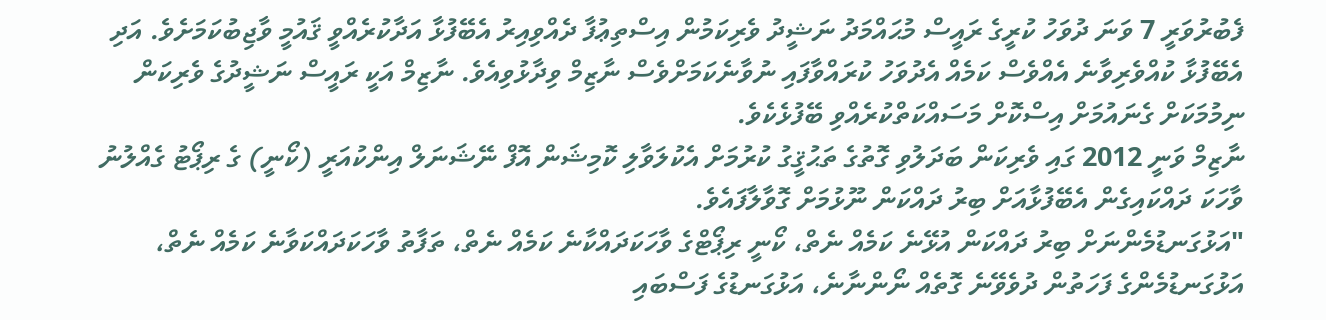ފެބުރުވަރީ 7 ވަނަ ދުވަހު ކުރީގެ ރައީސް މުޙައްމަދު ނަޝީދު ވެރިކަމުން އިސްތިޢުފާ ދެއްވިއިރު އެބޭފުޅާ އަދާކުރެއްވީ ޤައުމީ ވާޖިބުކަމަށެވެ. އަދި އެބޭފުޅާ ކުއްވެރިވާނެ އެއްވެސް ކަމެއް އެދުވަހު ކުރައްވާފައި ނުވާނެކަމަށްވެސް ނާޒިމް ވިދާޅުވިއެވެ. ނާޒިމް އަކީ ރައީސް ނަޝީދުގެ ވެރިކަން ނިމުމަކަށް ގެނައުމަށް އިސްކޮށް މަސައްކަތްކުރެއްވި ބޭފުޅެކެވެ.
ނާޒިމް ވަނީ 2012 ގައި ވެރިކަން ބަދަލުވި ގޮތުގެ ތަޙުޤީގު ކުރުމަށް އެކުލަވާލި ކޮމިޝަން އޮފް ނޭޝަނަލް އިންކުއަރީ (ކޯނީ) ގެ ރިޕޯޓު ގެއްލުނު ވާހަކަ ދައްކައިގެން އެބޭފުޅާއަށް ބިރު ދައްކަން ނޫޅުމަށް ގޮވާލާފައެވެ.
"އަޅުގަނޑުމެންނަށް ބިރު ދައްކަން އުޅޭނެ ކަމެއް ނެތް، ކޯނީ ރިޕޯޓްގެ ވާހަކަދައްކާނެ ކަމެއް ނެތް، ތަފާތު ވާހަކަދައްކަވާނެ ކަމެއް ނެތް، އަޅުގަނޑުމެންގެ ފަހަތުން ދުވެވޭނެ ގޮތެއް ނޯންނާނެ، އަޅުގަނޑުގެ ފަސްބައި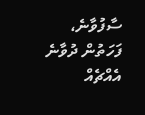ސާފުވާނެ، ފަހަތުން ދުވާނެ އެއްޗެއް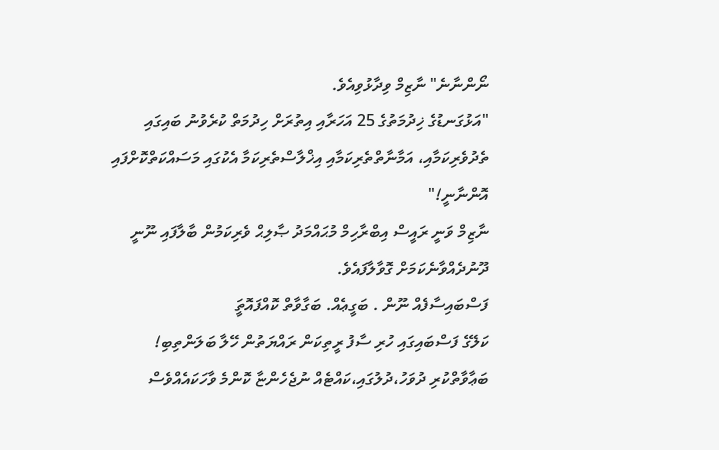ނޯންނާނެ" ނާޒިމް ވިދާޅުވިއެވެ.
"އަޅުގަނޑުގެ ޚިދުމަތުގެ 25 އަހަރާއި އިތުރަށް ހިދުމަތް ކުރެވުނު ބައިގައި ތެދުވެރިކަމާއި، އަމާނާތްތެރިކަމާއި އިޚްލާސްތެރިކަމާ އެކުގައި މަސައްކަތްކޮށްފައި އޮންނާނީ!"
ނާޒިމް ވަނީ ރައީސް އިބްރާހިމް މުޙައްމަދު ޞާލިޙް ވެރިކަމުން ބާލާފައި ނޫނީ ދޫނުދެއްވާނެކަމަށް ގޮވާލާފައެވެ.
ފަސްބައިސާފެއް ނޫން . ބަގީޢެއް. ބަގާވާތް ކޮއްފައޮތަީ
ކަލޭގެ ފަސްބައިގައި ހުރި ސާފު ރީތިކަން ރައްޔަތުން ހޭލާ ބަލަންތިބި! ބަޢާވާތްކުރި ދުވަހު،ދުލުގައި،ކައްޓެއް ނުޖެހެންޏާ ކޮންމެ ވާހަކައެއްވެސް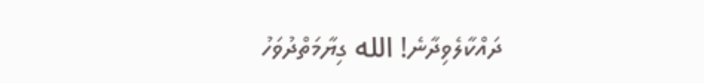ދައްކާލެވިދާނެ! الله ގިޔާމަތްދުވަހު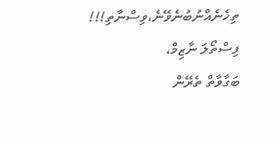ތިހެނެއްނުބުނެވޭނެ،ވިސްނާތި!!! ފިސްތޯލަ ނާޒިމް،
ބަގާވާތް ތެރޭން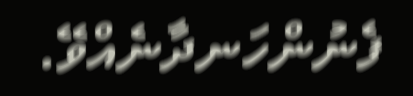ފެނުންހަނދާނެއްވޭ.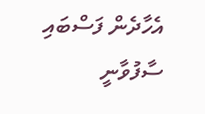އެހާދެން ފަސްބައި ސާފުވާނީ